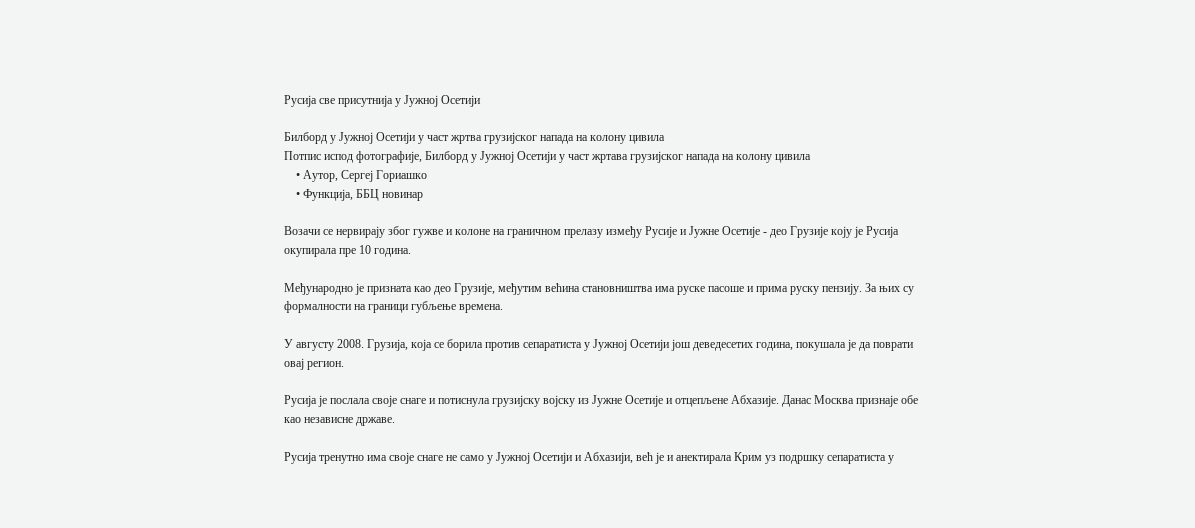Русија све присутнија у Јужној Осетији

Билборд у Јужној Осетији у част жртва грузијског напада на колону цивила
Потпис испод фотографије, Билборд у Јужној Осетији у част жртава грузијског напада на колону цивила
    • Аутор, Сергеј Гориашко
    • Функција, ББЦ новинар

Возачи се нервирају због гужве и колоне на граничном прелазу између Русије и Јужне Осетије - део Грузије коју је Русија окупирала пре 10 година.

Међународно је призната као део Грузије, међутим већина становништва има руске пасоше и прима руску пензију. За њих су формалности на граници губљење времена.

У августу 2008. Грузија, која се борила против сепаратиста у Јужној Осетији још деведесетих година, покушала је да поврати овај регион.

Русија је послала своје снаге и потиснула грузијску војску из Јужне Осетије и отцепљене Абхазије. Данас Москва признаје обе као независне државе.

Русија тренутно има своје снаге не само у Јужној Осетији и Абхазији, већ је и анектирала Крим уз подршку сепаратиста у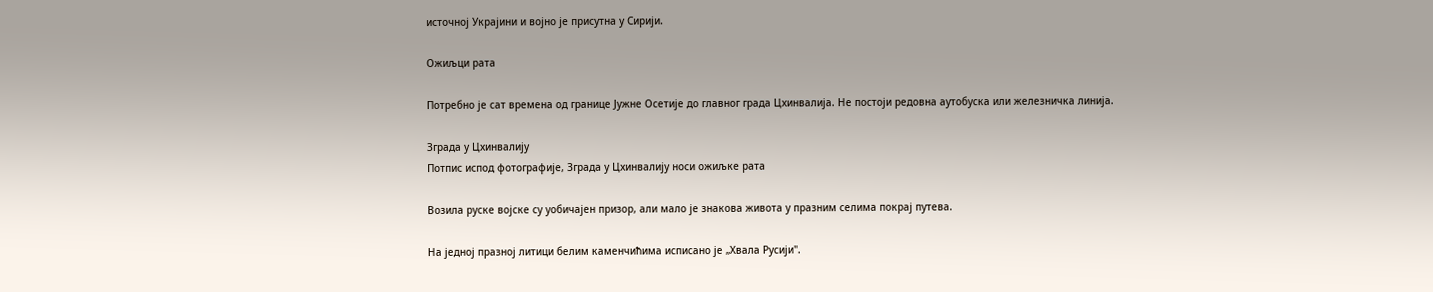источној Украјини и војно је присутна у Сирији.

Ожиљци рата

Потребно је сат времена од границе Јужне Осетије до главног града Цхинвалија. Не постоји редовна аутобуска или железничка линија.

Зграда у Цхинвалију
Потпис испод фотографије, Зграда у Цхинвалију носи ожиљке рата

Возила руске војске су уобичајен призор, али мало је знакова живота у празним селима покрај путева.

На једној празној литици белим каменчићима исписано је „Хвала Русији".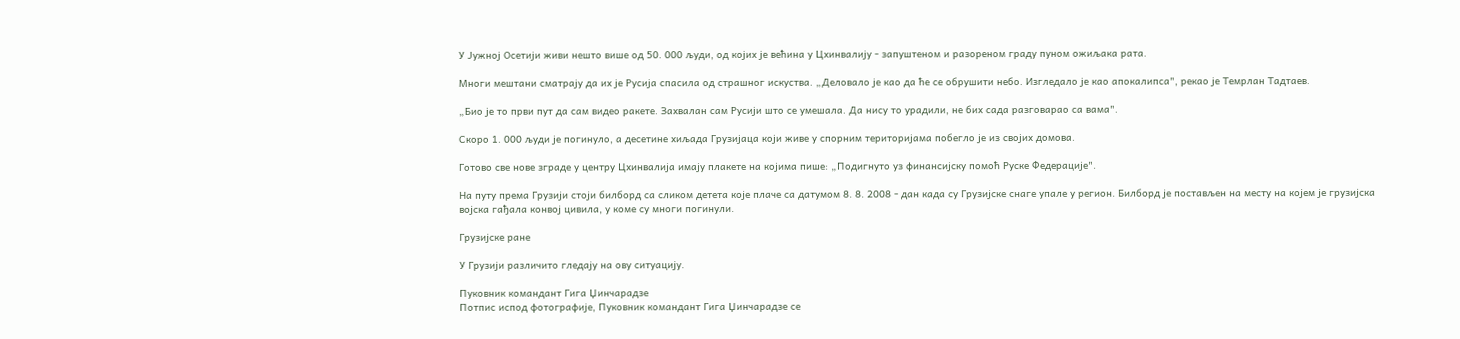У Јужној Осетији живи нешто више од 50. 000 људи, од којих је већина у Цхинвалију - запуштеном и разореном граду пуном ожиљака рата.

Многи мештани сматрају да их је Русија спасила од страшног искуства. „Деловало је као да ће се обрушити небо. Изгледало је као апокалипса", рекао је Темрлан Тадтаев.

„Био је то први пут да сам видео ракете. Захвалан сам Русији што се умешала. Да нису то урадили, не бих сада разговарао са вама".

Скоро 1. 000 људи је погинуло, а десетине хиљада Грузијаца који живе у спорним територијама побегло је из својих домова.

Готово све нове зграде у центру Цхинвалија имају плакете на којима пише: „Подигнуто уз финансијску помоћ Руске Федерације".

На путу према Грузији стоји билборд са сликом детета које плаче са датумом 8. 8. 2008 - дан када су Грузијске снаге упале у регион. Билборд је постављен на месту на којем је грузијска војска гађала конвој цивила, у коме су многи погинули.

Грузијске ране

У Грузији различито гледају на ову ситуацију.

Пуковник командант Гига Џинчарадзе
Потпис испод фотографије, Пуковник командант Гига Џинчарадзе се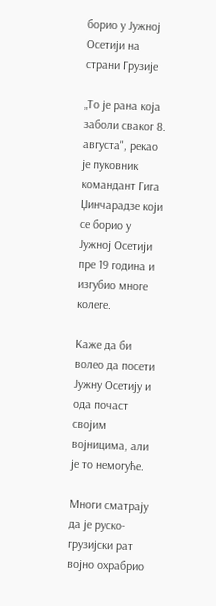борио у Јужној Осетији на страни Грузије

„То је рана која заболи сваког 8. августа", рекао је пуковник командант Гига Џинчарадзе који се борио у Јужној Осетији пре 19 година и изгубио многе колеге.

Каже да би волео да посети Јужну Осетију и ода почаст својим војницима, али је то немогуће.

Многи сматрају да је руско-грузијски рат војно охрабрио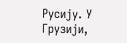Русију. У Грузији,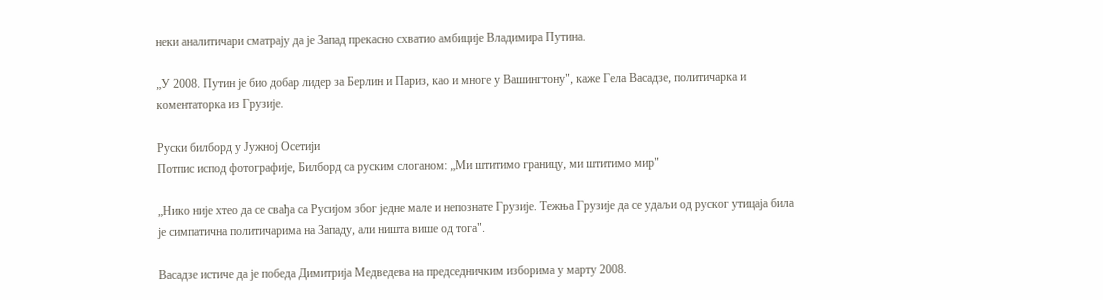неки аналитичари сматрају да је Запад прекасно схватио амбиције Владимира Путина.

„У 2008. Путин је био добар лидер за Берлин и Париз, као и многе у Вашингтону", каже Гела Васадзе, политичарка и коментаторка из Грузије.

Руски билборд у Јужној Осетији
Потпис испод фотографије, Билборд са руским слоганом: „Ми штитимо границу, ми штитимо мир"

„Нико није хтео да се свађа са Русијом због једне мале и непознате Грузије. Тежња Грузије да се удаљи од руског утицаја била је симпатична политичарима на Западу, али ништа више од тога".

Васадзе истиче да је победа Димитрија Медведева на председничким изборима у марту 2008.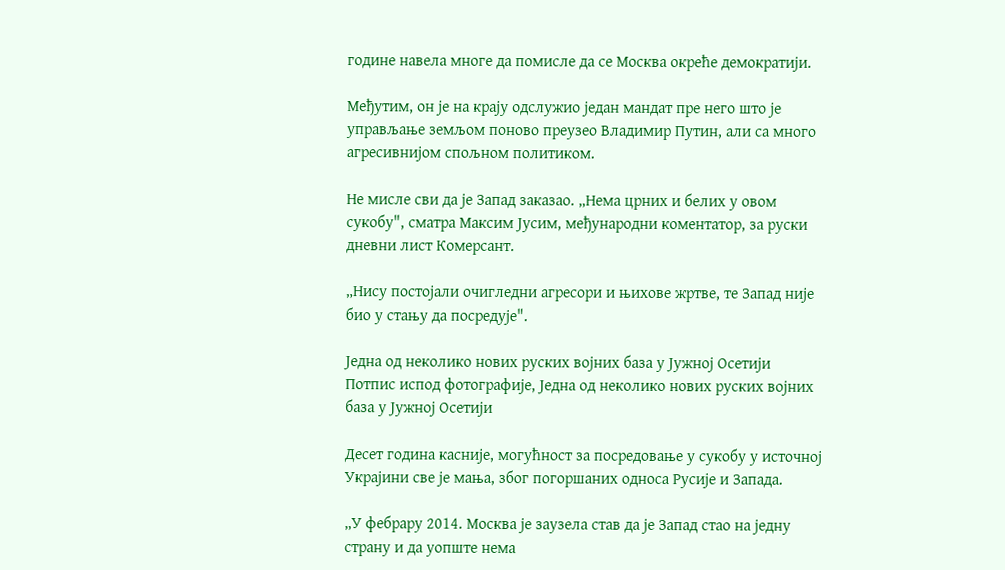године навела многе да помисле да се Москва окреће демократији.

Међутим, он је на крају одслужио један мандат пре него што је управљање земљом поново преузео Владимир Путин, али са много агресивнијом спољном политиком.

Не мисле сви да је Запад заказао. „Нема црних и белих у овом сукобу", сматра Максим Јусим, међународни коментатор, за руски дневни лист Комерсант.

„Нису постојали очигледни агресори и њихове жртве, те Запад није био у стању да посредује".

Једна од неколико нових руских војних база у Јужној Осетији
Потпис испод фотографије, Једна од неколико нових руских војних база у Јужној Осетији

Десет година касније, могућност за посредовање у сукобу у источној Украјини све је мања, због погоршаних односа Русије и Запада.

„У фебрару 2014. Москва је заузела став да је Запад стао на једну страну и да уопште нема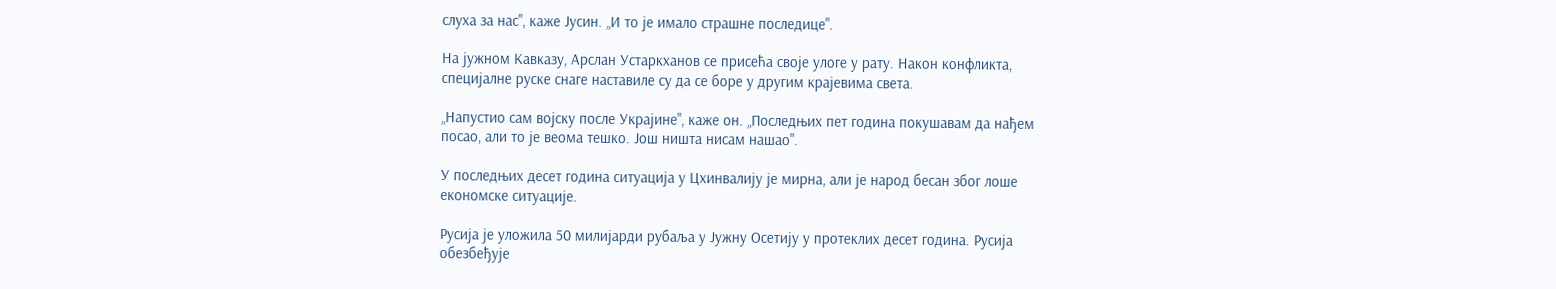слуха за нас", каже Јусин. „И то је имало страшне последице".

На јужном Кавказу, Арслан Устаркханов се присећа своје улоге у рату. Након конфликта, специјалне руске снаге наставиле су да се боре у другим крајевима света.

„Напустио сам војску после Украјине", каже он. „Последњих пет година покушавам да нађем посао, али то је веома тешко. Још ништа нисам нашао".

У последњих десет година ситуација у Цхинвалију је мирна, али је народ бесан због лоше економске ситуације.

Русија је уложила 50 милијарди рубаља у Јужну Осетију у протеклих десет година. Русија обезбеђује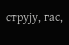струју, гас,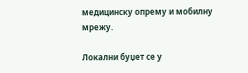медицинску опрему и мобилну мрежу.

Локални буџет се у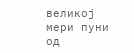великој мери пуни од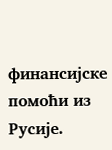финансијске помоћи из Русије.